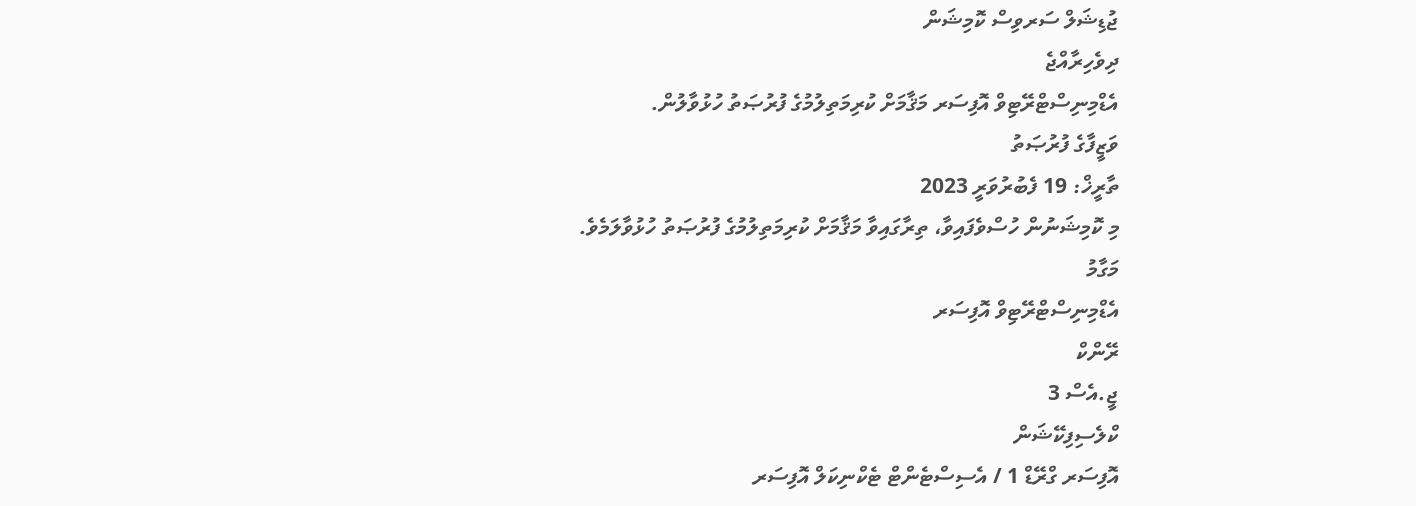ޖުޑިޝަލް ސަރވިސް ކޮމިޝަން
ދިވެހިރާއްޖެ
އެޑްމިނިސްޓްރޭޓިވް އޮފިސަރ މަޤާމަށް ކުރިމަތިލުމުގެ ފުރުޞަތު ހުޅުވާލުން.
ވަޒީފާގެ ފުރުޞަތު
ތާރީޚް: 19 ފެބުރުވަރީ 2023
މި ކޮމިޝަނުން ހުސްވެފައިވާ، ތިރާގައިވާ މަޤާމަށް ކުރިމަތިލުމުގެ ފުރުޞަތު ހުޅުވާލަމެވެ.
މަގާމު
އެޑްމިނިސްޓްރޭޓިވް އޮފިސަރ
ރޭންކް
ޖީ.އެސް 3
ކްލެސިފިކޭޝަން
އޮފިސަރ ގްރޭޑް 1 / އެސިސްޓެންޓް ޓެކްނިކަލް އޮފިސަރ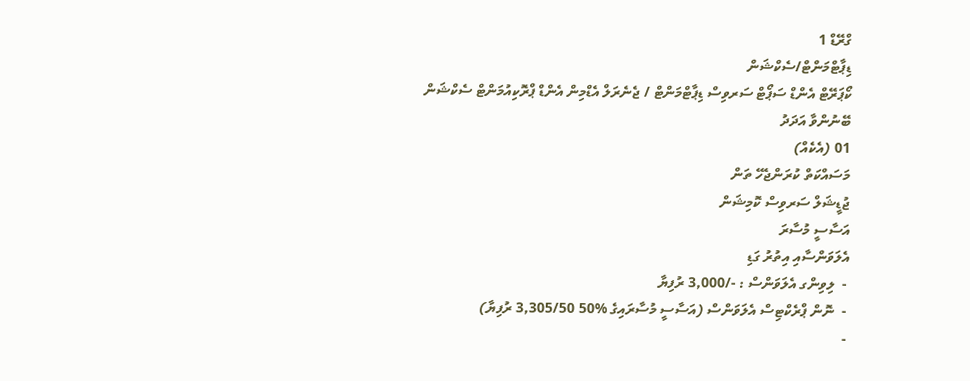ގްރޭޑް 1
ޑިޕާޓްމަންޓް/ސެކްޝަން
ކޯޕަރޭޓް އެންޑް ސަޕޯޓް ސަރވިސް ޑިޕާޓްމަންޓް / ޖެނެރަލް އެޑްމިން އެންޑް ޕްރޮކިއުމަންޓް ސެކްޝަން
ބޭނުންވާ އަދަދު
01 (އެކެއް)
މަސައްކަތް ކުރަންޖެހޭ ތަން
ޖުޑީޝަލް ސަރވިސް ކޮމިޝަން
އަސާސީ މުސާރަ
އެލަވަންސާއި އިތުރު ގަޑި
 -  ލިވިންގ އެލަވަންސް : -/3,000 ރުފިޔާ
 -  ނޮން ޕްރެކްޓިސް އެލަވަންސް (އަސާސީ މުސާރައިގެ %50 3,305/50 ރުފިޔާ)
 -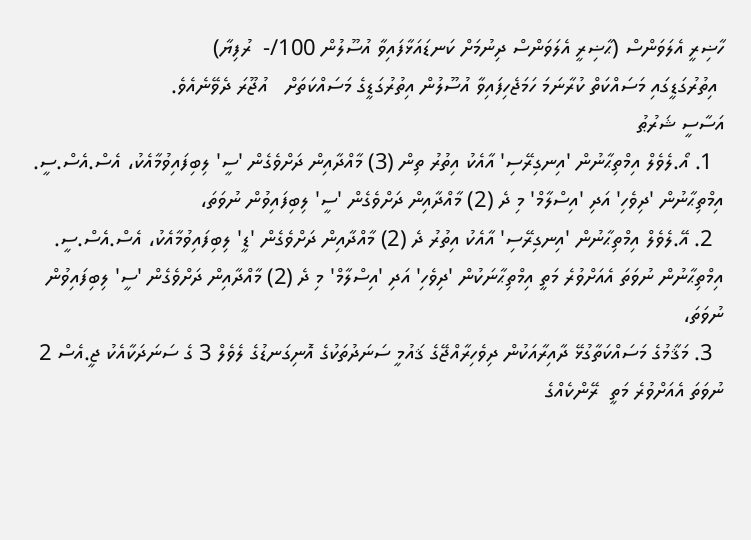ހާޟިރީ އެލަވަންސް (ޙާޟިރީ އެލަވަންސް ދިނުމަށް ކަނޑައަޅާފައިވާ އުސޫލުން 100/-  ރުފިޔާ)
 އިތުރުގަޑީގައި މަސައްކަތް ކުރާނަމަ ހަމަޖެހިފައިވާ އުސޫލުން އިތުރުގަޑީގެ މަސައްކަތަށް   އުޖޫރަ ދެވޭނެއެވެ.
އަސާސީ ޝަރުޠު
  1. އޯ.ލެވެލް އިމްތިޙާނުން 'އިނގިރޭސި' އާއެކު އިތުރު ތިން (3) މާއްދާއިން ދަށްވެގެން 'ސީ' ލިބިފައިވުމާއެކު، އެސް.އެސް.ސީ. އިމްތިޙާނުން 'ދިވެހި' އަދި 'އިސްލާމް' މި ދެ (2) މާއްދާއިން ދަށްވެގެން 'ސީ' ލިބިފައިވުން ނުވަތަ،
  2. އޭ.ލެވެލް އިމްތިޙާނުން 'އިނގިރޭސި' އާއެކު އިތުރު ދެ (2) މާއްދާއިން ދަށްވެގެން 'ޑީ' ލިބިފައިވުމާއެކު، އެސް.އެސް.ސީ. އިމްތިޙާނުން ނުވަތަ އެއަށްވުރެ މަތީ އިމްތިޙާނަކުން 'ދިވެހި' އަދި 'އިސްލާމް' މި ދެ (2) މާއްދާއިން ދަށްވެގެން 'ސީ' ލިބިފައިވުން ނުވަތަ،
  3. މަޤާމުގެ މަސައްކަތާގުޅޭ ދާއިރާއަކުން ދިވެހިރާއްޖޭގެ ޤައުމީ ސަނަދުތަކުގެ އޮނިގަނޑުގެ ލެވެލް 3 ގެ ސަނަދަކާއެކު ޖީ.އެސް 2 ނުވަތަ އެއަށްވުރެ މަތީ  ރޭންކެއްގެ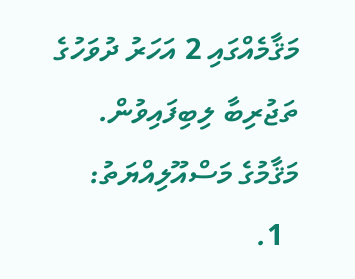މަޤާމެއްގައި 2 އަހަރު ދުވަހުގެ ތަޖުރިބާ ލިބިފައިވުން.
މަޤާމުގެ މަސްއޫލިއްޔަތު:
  1.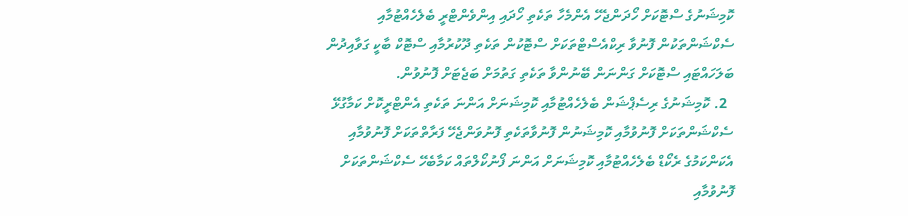ކޮމިޝަނުގެ ސްޓޮކަށް ހޯދަންޖެހޭ އެންމެހާ ތަކެތި ހޯދައި އިންވެންޓްރީ ބެލެހެއްޓުމާއި ސެކްޝަންތަކުން ފޮނުވާ ރިކްއެސްޓްތަކަށް ސްޓޮކުން ތަކެތި ދޫކުރުމާއި ސްޓޮކް ބާކީ ގަވާއިދުން ބަލަހައްޓައި ސްޓޮކަށް ގަންނަން ބޭނުންވާ ތަކެތި ގަތުމަށް ބަޖެޓަށް ފޮނުވުން.
  2. ކޮމިޝަނުގެ ރިސެޕްޝަން ބެލެހެއްޓުމާއި ކޮމިޝަނަށް އަންނަ ތަކެތި އެންޓްރީކޮށް ކަމާގުޅޭ ސެކްޝަންތަކަށް ފޮނުވުމާއި ކޮމިޝަނުން ފޮނުވާތަކެތި ފޮނުވަންޖެހޭ ފަރާތްތަކަށް ފޮނުވުމާއި  އެކަންކަމުގެ ރެކޯޑް ބެލެހެއްޓުމާއި ކޮމިޝަނަށް އަންނަ ފޯނުކޯލްތައް ކަމާބެހޭ ސެކްޝަންތަކަށް ފޮނުވުމާއި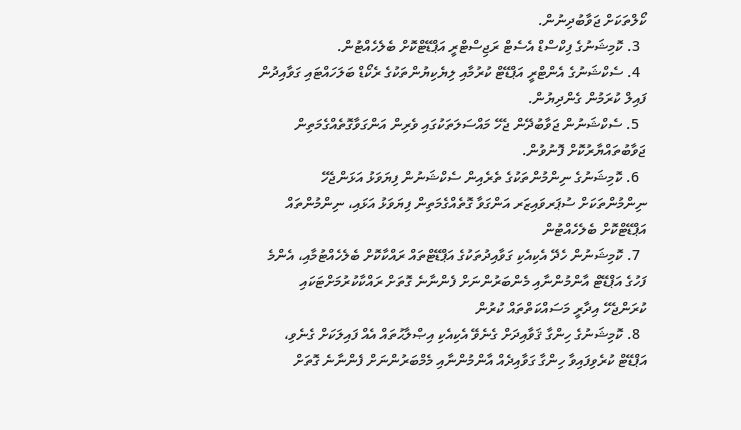ކޯލްތަކަށް ޖަވާބުދިނުން.
  3. ކޮމިޝަނުގެ ފިކްސްޑް އެސެޓް ރަޖިސްޓްރީ އަޕްޑޭޓްކޮށް ބެލެހެއްޓުން.
  4. ސެކްޝަނުގެ އެންޓްރީ އަޕްޑޭޓް ކުރުމާއި ލިޔެކިޔުންތަކުގެ ރެކޯޑް ބަލަހައްޓައި ގަވާއިދުން ފައިލް ކުރަމުން ގެންދިޔުން.
  5. ސެކްޝަނުން ޖަވާބުދޭން ޖެހޭ މައްސަލަތަކުގައި ވެރިން އަންގަވާގޮތެއްގެމަތިން ޖަވާބުތައްޔާރުކޮށް ފޮނުވުން.
  6. ކޮމިޝަނުގެ ނިންމުންތަކުގެ ތެރެއިން ސެކްޝަނުން ފިޔަވަޅު އަޅަންޖެހޭ ނިންމުންތަކަށް ސުޕަރވައިޒަރ އަންގަވާ ގޮތެއްގެމަތިން ފިޔަވަޅު އަޅައި، ނިންމުންތައް އަޕްޑޭޓްކޮށް ބެލެހެއްޓުން
  7. ކޮމިޝަނުން ހެދޭ އެކިއެކި ގަވާއިދުތަކުގެ އަޕްޑޭޓްތައް ރައްކާކޮށް ބެލެހެއްޓުމާއި، އެންމެ ފަހުގެ އަޕްޑޭޓް އާންމުންނާއި މެންބަރުންނަށް ފެންނާނެ ގޮތަށް ރައްކާކުރުމަށްޓަކައި ކުރަންޖެހޭ އިދާރީ މަސައްކަތްތައް ކުރުން
  8. ކޮމިޝަނުގެ ހިންގާ ޤަވާއިދަށް ގެނެވޭ އެކިއެކި އިޞްލާޙުތައް އެއް ފައިލަކަށް ގެނެވި، އަޕްޑޭޓް ކުރެވިފައިވާ ހިންގާ ގަވާއިދެއް އާންމުންނާއި މެމްބަރުންނަށް ފެންނާނެ ގޮތަށް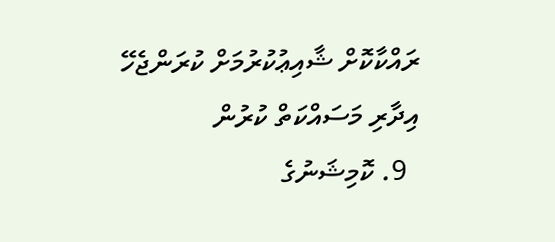ރައްކާކޮށް ޝާއިޢުކުރުމަށް ކުރަންޖެހޭ އިދާރި މަސައްކަތް ކުރުން
  9. ކޮމިޝަނުގެ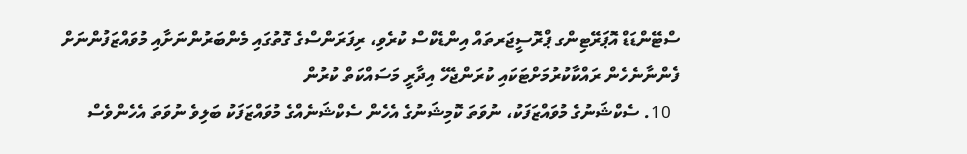ސްޓޭންޑަޑް އޮޕަރޭޓިންގ ޕްރޮސީޖަރތައް އިންޑެކްސް ކުރެވި، ރިފަރަންސްގެ ގޮތުގައި މެންބަރުންނަށާއި މުވައްޒަފުންނަށް ފެންނާނެހެން ރައްކާކުރުމަށްޓަކައި ކުރަންޖެހޭ އިދާރީ މަސައްކަތް ކުރުން
  10. ސެކްޝަނުގެ މުވައްޒަފަކު، ނުވަތަ ކޮމިޝަނުގެ އެހެން ސެކްޝަނެއްގެ މުވައްޒަފަކު ބަލިވެ ނުވަތަ އެހެންވެސް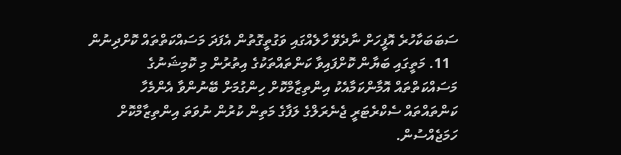ސަބަބަކާހުރެ އޮފީހަށް ނާދެވޭ ހާލެއްގައި ވަގުތީގޮތުން އެފަދަ މަސައްކަތްތައް ކޮށްދިނުން
  11. މަތީގައި ބަޔާން ކޮށްފައިވާ ކަންތައްތަކުގެ އިތުރުން މި ކޮމިޝަނުގެ މަސައްކަތްތައް އޮމާންކަމާއެކު އިންތިޒާމްކޮށް ހިންގުމަށް ބޭނުންވާ އެންމެހާ ކަންތައްތައް ސެކްރެޓަރީ ޖެނެރަލްގެ ލަފާގެ މަތިން ކުރުން ނުވަތަ އިންތިޒާމްކޮށް ހަމަޖެއްސުން.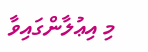މި އިޢުލާންގައިވާ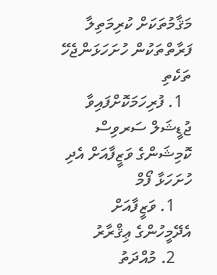މަޤާމުތަކަށް ކުރިމަތިލާ ފަރާތްތަކުން ހުށަހަޅަންޖެހޭ ތަކެތި
  1. ފުރިހަމަކޮށްފައިވާ ޖުޑީޝަލް ސަރވިސް ކޮމިޝަންގެ ވަޒީފާއަށް އެދި ހުށަހަޅާ ފޯމް
    1. ވަޒީފާއަށް އެދޭމީހުންގެ ޢިޤްރާރު
    2. މުއްދަތު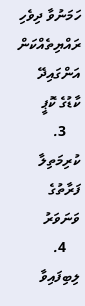ހަމަނުވާ ދިވެހި ރައްޔިތެއްކަން އަންގައިދޭ ކާޑުގެ ކޮޕީ
    3. ކުރިމަތިލާ ފަރާތުގެ ވަނަވަރު
    4. ލިބިފައިވާ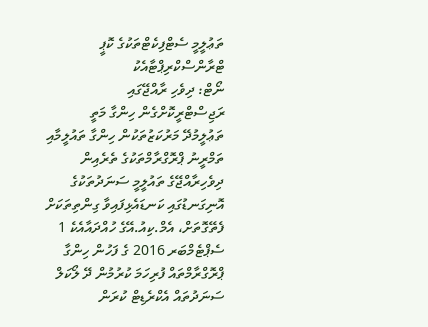ތަޢުލީމީ ސެޓްފިކެޓްތަކުގެ ކޮޕީ ޓްރާންސްކްރިޕްޓާއެކު
ނޯޓް: ދިވެހި ރާއްޖޭގައި ރަޖިސްޓްރީކޮށްގެން ހިންގާ މަތީ ތަޢުލީމުދޭ މަރުކަޒުތަކުން ހިންގާ ތައުލީމާއި ތަމްރީނު ޕްރޮގްރާމްތަކުގެ ތެރެއިން ދިވެހިރާއްޖޭގެ ތައުލީމީ ސަނަދުތަކުގެ އޮނިގަނޑުގައި ކަނޑައެޅިފައިވާ ގިންތިތަކަށް ފެތޭގޮތަށް، އެމް.ކިއު.އޭގެ ހުއްދައާއެކެ 1 ސެޕްޓެމްބަރ 2016 ގެ ފަހުން ހިންގާ ޕްރޮގްރާމްތައް ފުރިހަމަ ކުރުމުން ދޭ ލޯކަލް ސަނަދުތައް އެކްރެޑިޓް ކުރަން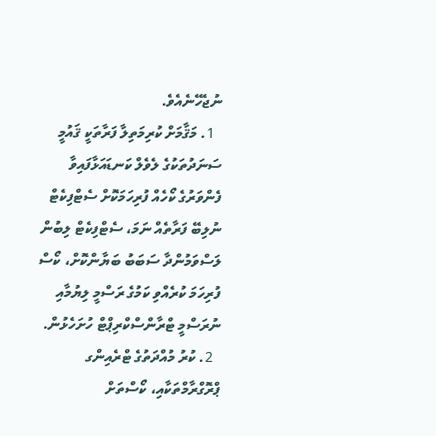ނުޖެހޭނެއެވެ.
  1. މަޤާމަށް ކުރިމަތިލާ ފަރާތަކީ ޤައުމީ ސަނަދުތަކުގެ ލެވެލް ކަނޑައަޅާފައިވާ ފެންވަރުގެ ކޯހެއް ފުރިހަމަކޮށް ސެޓްފިކެޓް ނުލިބޭ ފަރާތެއް ނަމަ، ސެޓްފިކެޓް ލިބުން ލަސްވަމުންދާ ސަބަބު ބަޔާންކޮށް، ކޯސް ފުރިހަމަ ކުރެއްވި ކަމުގެ ރަސްމީ ލިޔުމާއި ނުރަސްމީ ޓްރާންސްކްރިޕްޓް ހުށަހެޅުން.
  2. ކުރު މުއްދަތުގެ ޓްރެއިންގ ޕްރޮގްރާމްތަކާއި، ކޯސްތަށް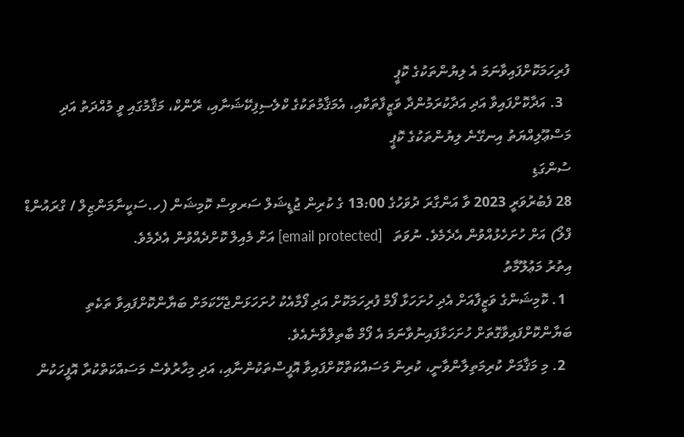ފުރިހަމަކޮށްފައިވާނަމަ އެ ލިޔުންތަކުގެ ކޮޕީ
  3. އަދާކޮށްފައިވާ އަދި އަދާކުރަމުންދާ ވަޒީފާތަކާއި، އެމަޤާމުތަކުގެ ކްލެސިފިކޭޝަނާއި، ރޭންކް، މަޤާމުގައި ވީ މުއްދަތު އަދި މަސްޢޫލިއްޔަތު އިނގޭނެ ލިޔުންތަކުގެ ކޮޕީ
ސުންގަޑި
28 ފެބުރުވަރީ 2023 ވާ އަންގާރަ ދުވަހުގެ 13:00 ގެ ކުރިން ޖުޑީޝަލް ސަރވިސް ކޮމިޝަން (ހ.ސަކީނާމަންޒިލް / ގްރައުންޑް ފްލޯ) އަށް ހުށަހެޅުއްވުން އެދެމެވެ. ނުވަތަ   [email protected] އަށް މެއިލް ކޮށްދެއްވުން އެދެމެވެ.
އިތުރު މަޢުލޫމާތު
  1. ކޮމިޝަންގެ ވަޒީފާއަށް އެދި ހުށަހަޅާ ފޯމް ފުރިހަމަކޮށް އަދި ފޯމާއެކު ހުށަހަޅަންޖެހޭކަމަށް ބަޔާންކޮށްފައިވާ ތަކެތި ބަޔާންކޮށްފައިވާގޮތަށް ހުށަހަޅާފައިނުވާނަމަ އެ ފޯމް ބާތިލްވާނެއެވެ.
  2. މި މަޤާމަށް ކުރިމަތިލާންވާނީ، ކުރިން މަސައްކަތްކޮށްފައިވާ އޮފީސްތަކުންނާއި، އަދި މިހާރުވެސް މަސައްކަތްކުރާ އޮފީހަކުން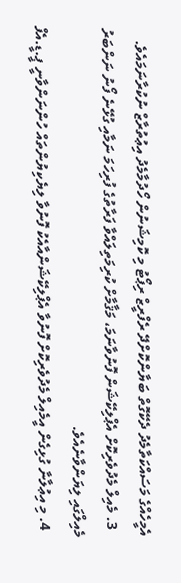އެމީހެއްގެ މަސައްކަތާމެދު ދެކޭގޮތް ބަޔާންކޮށްދޭ ރެފްރީޒް ރިޕޯޓު މި ކޮމިޝަނުން ހޯދުމާމެދު އިޢުތުރާޒް ނުކުރާނަމައެވެ.
  3. މެއިލް މެދުވެރިކޮށް އެޕްލިކޭޝަން ފޮނުވާނަމަ، މަޤާމާށް ކުރިމަތިލައްވާ ފަރާތުގެ ފުރިހަމަ ނަމާއި ގުޅޭނެ ފޯނު ނަންބަރު މެއިލްގައި ލިޔަންވާނެއެވެ.
  4. މި އިޢުލާނާ ގުޅިގެން އީމެއިލް މެދުވެރިކޮށް ފޮނުވާ އެޕްލިކޭޝަންއާއެކު ފޮނުވާ ލިޔެކިޔުންތައް ހުންނަންވާނީ ޕީ.ޑީ.އެފް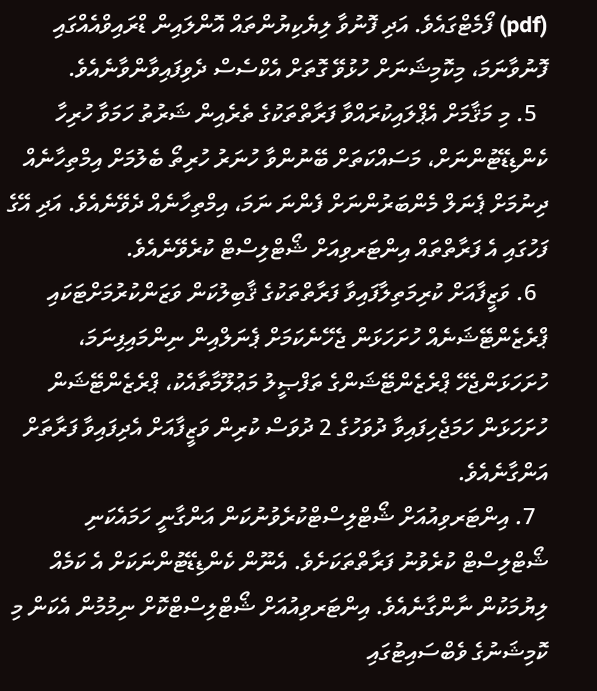(pdf) ފޯމެޓްގައެވެ. އަދި ފޮނުވާ ލިޔެކިޔުންތައް އޮންލައިން ޑްރައިވްއެއްގައި ފޮނުވާނަމަ، މިކޮމިޝަނަށް ހުޅުވޭ ގޮތަށް އެކްސެސް ދެވިފައިވާންވާނެއެވެ.
  5. މި މަޤާމަށް އެޕްލައިކުރައްވާ ފަރާތްތަކުގެ ތެރެއިން ޝަރުތު ހަމަވާ ހުރިހާ ކެންޑިޑޭޓުންނަށް، މަސައްކަތަށް ބޭނުންވާ ހުނަރު ހުރިތޯ ބެލުމަށް އިމްތިހާނެއް ދިނުމަށް ޕެނަލް މެންބަރުންނަށް ފެންނަ ނަމަ، އިމްތިހާނެއް ދެވޭނެއެވެ. އަދި އޭގެ ފަހުގައި އެ ފަރާތްތައް އިންޓަރވިއަށް ޝޯޓްލިސްޓް ކުރެވޭނެއެވެ.
  6. ވަޒީފާއަށް ކުރިމަތިލާފައިވާ ފަރާތްތަކުގެ ޤާބިލުކަން ވަޒަންކުރުމަށްޓަކައި ޕްރެޒެންޓޭޝަނެއް ހުށަހަޅަން ޖެހޭނެކަމަށް ޕެނަލްއިން ނިންމައިފިނަމަ، ހުށަހަޅަންޖެހޭ ޕްރެޒެންޓޭޝަންގެ ތަފްޞީލު މަޢުލޫމާތާއެކު، ޕްރެޒެންޓޭޝަން ހުށަހަޅަން ހަމަޖެހިފައިވާ ދުވަހުގެ 2 ދުވަސް ކުރިން ވަޒީފާއަށް އެދިފައިވާ ފަރާތަށް އަންގާނެއެވެ.
  7. އިންޓަރވިއުއަށް ޝޯޓްލިސްޓްކުރެވުނުކަން އަންގާނީ ހަމައެކަނި ޝޯޓްލިސްޓް ކުރެވުނު ފަރާތްތަކަށެވެ. އެނޫން ކެންޑިޑޭޓުންނަކަށް އެ ކަމެއް ލިޔުމަކުން ނާންގާނެއެވެ. އިންޓަރވިއުއަށް ޝޯޓްލިސްޓްކޮށް ނިމުމުން އެކަން މި ކޮމިޝަނުގެ ވެބްސައިޓުގައި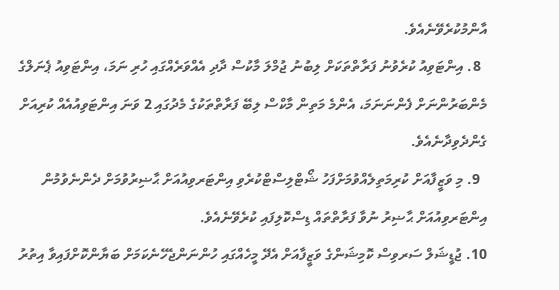އާންމުކުރެވޭނެއެވެ.
  8. އިންޓަވިއު ކުރެވުނު ފަރާތްތަކަށް ލިބުނު ޖުމްލަ މާކުސް ދާދި އެއްވަރެއްގައި ހުރި ނަމަ، އިންޓަވިއު ޕެނަލްގެ މެންބަރުންނަށް ފެންނަނަމަ، އެންމެ މަތިން މާކްސް ލިބޭ ފަރާތްތަކުގެ މެދުގައި 2 ވަނަ އިންޓަވިއުއެއް ކުރިއަށް ގެންދެވިދާނެއެވެ.
  9. މި ވަޒީފާއަށް ކުރިމަތިލެއްވުމަށްފަހު ޝޯޓްލިސްޓްކުރެވި އިންޓަރވިއުއަށް ޙާޟިރުވުމަށް ދެންނެވުމުން އިންޓަރވިއުއަށް ޙާޟިރު ނުވާ ފަރާތްތައް ޑިސްކޮލިފައި ކުރެވޭނެއެވެ.
10. ޖުޑީޝަލް ސަރވިސް ކޮމިޝަންގެ ވަޒީފާއަށް އެދޭ މީހެއްގައި ހުންނަންޖެހޭނެކަމަށް ބަޔާންކޮށްފައިވާ އިތުރު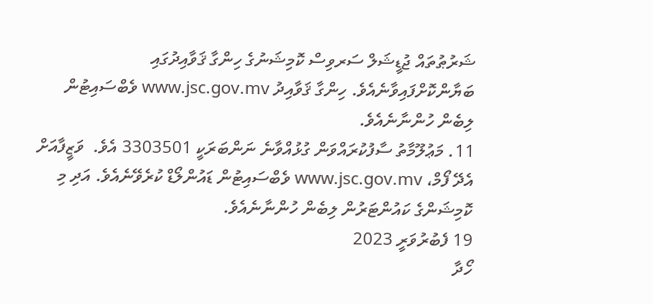ޝަރުޠުތައް ޖުޑީޝަލް ސަރވިސް ކޮމިޝަނުގެ ހިންގާ ޤަވާއިދުގައި ބަޔާންކޮށްފައިވާނެއެވެ. ހިންގާ ޤަވާއިދު www.jsc.gov.mv ވެބްސައިޓުން ލިބެން ހުންނާނެއެވެ.
11. މަޢުލޫމާތު ސާފުކުރައްވަން ގުޅުއްވާނެ ނަންބަރަކީ 3303501 އެވެ.  ވަޒީފާއަށް އެދޭ ފޯމް، www.jsc.gov.mv ވެބްސައިޓުން ޑައުންލޯޑް ކުރެވޭނެއެވެ. އަދި މި ކޮމިޝަންގެ ކައުންޓަރުން ލިބެން ހުންނާނެއެވެ.
19 ފެބުރުވަރީ 2023
ހޯދާ